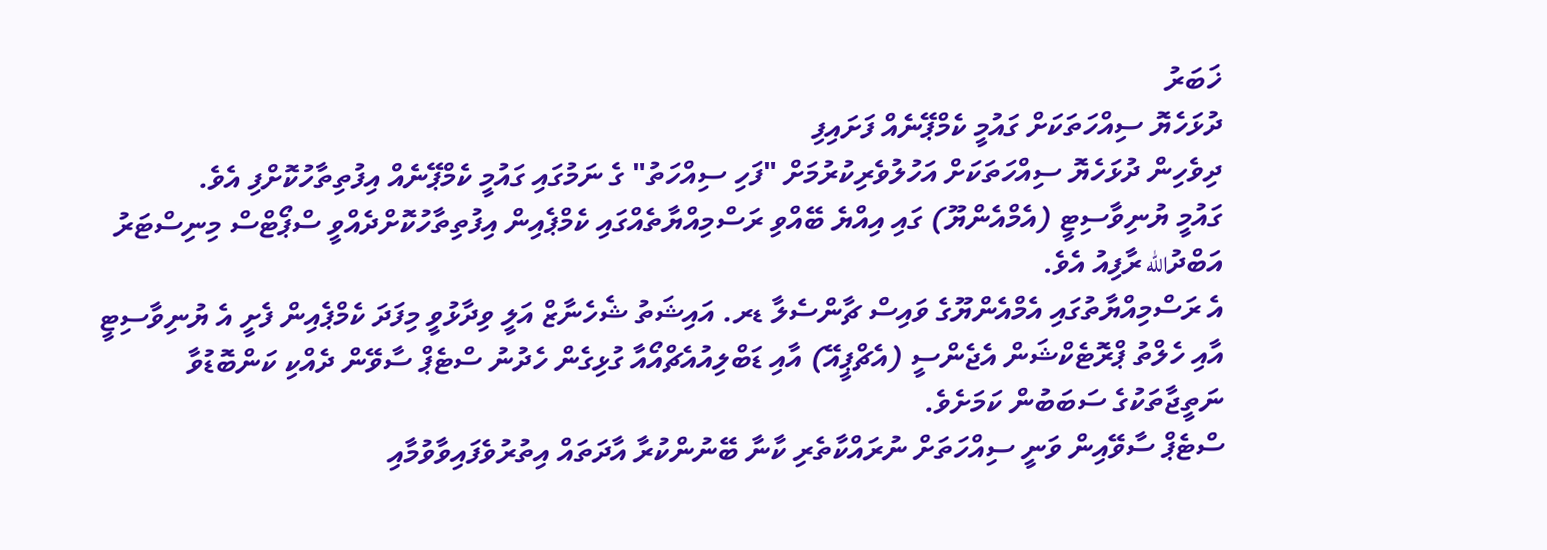ޚަބަރު
ދުޅަހެޔޮ ސިއްހަތަކަށް ގައުމީ ކެމްޕޭނެއް ފަށައިފި
ދިވެހިން ދުޅަހެޔޮ ސިއްހަތަކަށް އަހުލުވެރިކުރުމަށް "ފަހި ސިއްހަތު" ގެ ނަމުގައި ގައުމީ ކެމްޕޭނެއް އިފުތިތާހުކޮށްފި އެވެ.
ގައުމީ ޔުނިވާސިޓީ (އެމްއެންޔޫ) ގައި އިއްޔެ ބޭއްވި ރަސްމިއްޔާތެއްގައި ކެމްޕެއިން އިފުތިތާހުކޮށްދެއްވީ ސްޕޯޓްސް މިނިސްޓަރު އަބްދުالله ރާފިއު އެވެ.
އެ ރަސްމިއްޔާތުގައި އެމްއެންޔޫގެ ވައިސް ޗާންސެލާ ޑރ. އައިޝަތު ޝެހެނާޒް އަލީ ވިދާޅުވީ މިފަދަ ކެމްޕެއިން ފެށީ އެ ޔުނިވާސިޓީ އާއި ހެލްތު ޕްރޮޓެކްޝަން އެޖެންސީ (އެޗްޕީއޭ) އާއި ޑަބްލިއުއެޗްއޯއާ ގުޅިގެން ހެދުނު ސްޓެޕް ސާވޭން ދެއްކި ކަންބޮޑުވާ ނަތީޖާތަކުގެ ސަބަބުން ކަމަށެވެ.
ސްޓެޕް ސާވޭއިން ވަނީ ސިއްހަތަށް ނުރައްކާތެރި ކާނާ ބޭނުންކުރާ އާދަތައް އިތުރުވެފައިވާވުމާއި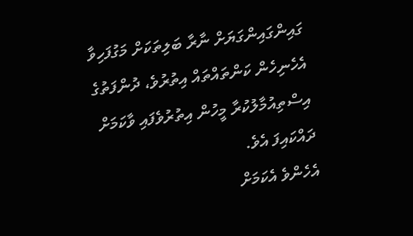ގައިންގައިންގަޔަށް ނާރާ ބަލިތަކަށް މަގުފަހިވާ އެހެނިހެން ކަންތައްތައް އިތުރުވެ، ދުންފަތުގެ އިސްތިއުމާލުކުރާ މީހުން އިތުރުވެފައި ވާކަމަށް ދައްކައިފަ އެވެ.
އެހެންވެ އެކަމަށް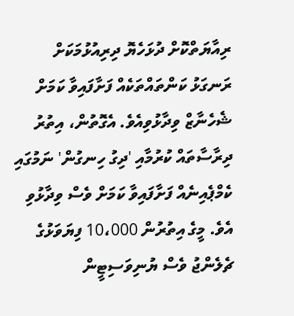ރިއާޔަތްކޮށް ދުޅަހެޔޮ ދިރިއުޅުމަކަށް ރަނގަޅު ކަންތައްތަކެއް ފަށާފައިވާ ކަމަށް ޝެހެނާޒް ވިދާޅުވިއެވެ. އެގޮތުން، އިތުރު ދިރާސާތައް ކުރުމާއި 'ދިގު ހިނގުން' ނަމުގައި ކެމްޕެއިނެއް ފަށާފައިވާ ކަމަށް ވެސް ވިދާޅުވި އެވެ. މީގެ އިތުރުން 10،000 ފިޔަވަޅުގެ ޗެލެންޖު ވެސް ޔުނިވަސިޓީން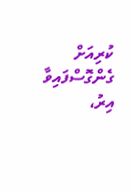ކުރިއަށް ގެންގޮސްފައިވާ އިރު،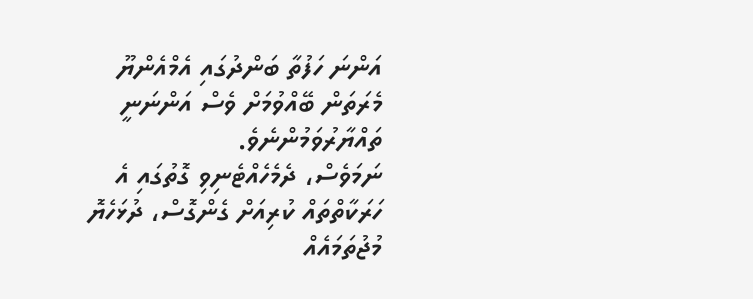އަންނަ ހަފުތާ ބަންދުގައި އެމްއެންޔޫ މެރަތަން ބޭއްވުމަށް ވެސް އަންނަނީ ތައްޔާރުވަމުންނެވެ.
ނަމަވެސް، ދެމެހެއްޓެނިވި ގޮތުގައި އެ ހަރަކާތްތައް ކުރިއަށް ގެންގޮސް، ދުޅަހެޔޮ މުޖުތަމައެއް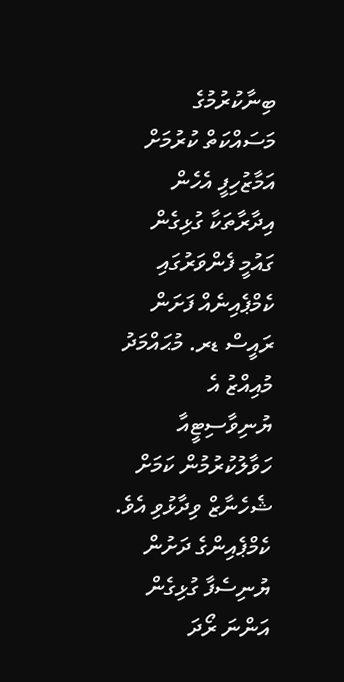ބިނާކުރުމުގެ މަސައްކަތް ކުރުމަށް އަމާޒުހިފީ އެހެން އިދާރާތަކާ ގުޅިގެން ގައުމީ ފެންވަރުގައި ކެމްޕެއިނެއް ފަށަން ރައީސް ޑރ. މުޙައްމަދު މުއިއްޒު އެ ޔުނިވާސިޓީއާ ހަވާލުކުރުމުން ކަމަށް ޝެހެނާޒް ވިދާޅުވި އެވެ.
ކެމްޕެއިންގެ ދަށުން ޔުނިސެފާ ގުޅިގެން އަންނަ ރޯދަ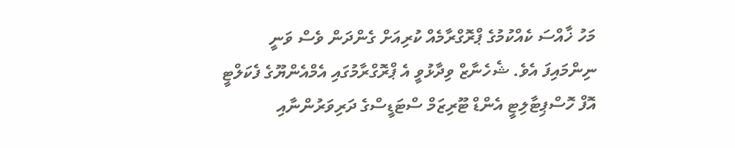މަހު ޚާއްސަ ކެއްކުމުގެ ޕްރޮގްރާމެއް ކުރިއަށް ގެންދަން ވެސް ވަނީ ނިންމައިފަ އެވެ. ޝެހެނާޒް ވިދާޅުވީ އެ ޕްރޮގްރާމުގައި އެމްއެންޔޫގެ ފެކަލްޓީ އޮފް ހޮސްޕިޓާލިޓީ އެންޑް ޓޫރިޒަމް ސްޓަޑީސްގެ ދަރިވަރުންނާއި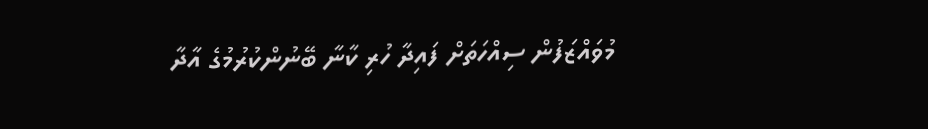މުވައްޒަފުން ސިއްހަތަށް ފައިދާ ހުރި ކާނާ ބޭނުންކުރުމުގެ އާދާ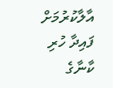އާލާކުރުމަށް ފައިދާ ހުރި ކާނާގެ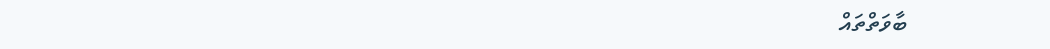ބާވަތްތައް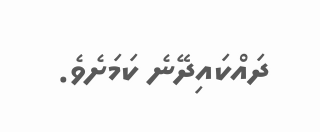ދައްކައިދޭނެ ކަމަށެވެ.